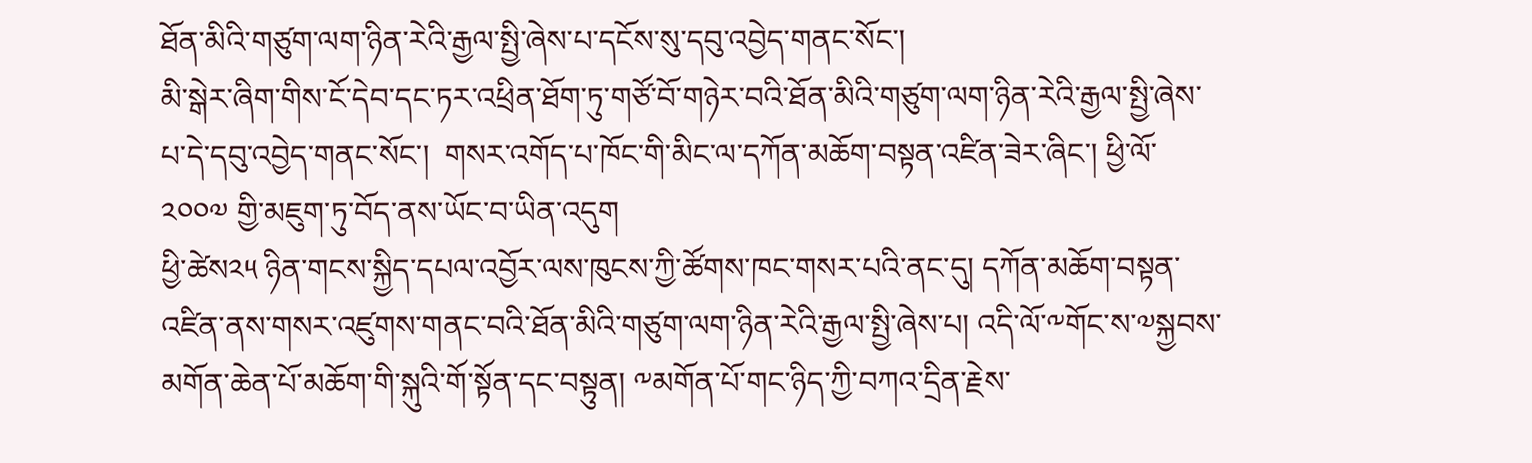ཐོན་མིའི་གཙུག་ལག་ཉིན་རེའི་རྒྱལ་སྤྱི་ཞེས་པ་དངོས་སུ་དབུ་འབྱེད་གནང་སོང་།
མི་སྒེར་ཞིག་གིས་ངོ་དེབ་དང་ཏར་འཕྲིན་ཐོག་ཏུ་གཙོ་བོ་གཉེར་བའི་ཐོན་མིའི་གཙུག་ལག་ཉིན་རེའི་རྒྱལ་སྤྱི་ཞེས་པ་དེ་དབུ་འབྱེད་གནང་སོང་།  གསར་འགོད་པ་ཁོང་གི་མིང་ལ་དཀོན་མཆོག་བསྟན་འཛིན་ཟེར་ཞིང་། ཕྱི་ལོ་༢༠༠༧ གྱི་མཇུག་ཏུ་བོད་ནས་ཡོང་བ་ཡིན་འདུག
ཕྱི་ཚེས༢༥ ཉིན་གངས་སྐྱིད་དཔལ་འབྱོར་ལས་ཁུངས་ཀྱི་ཚོགས་ཁང་གསར་པའི་ནང་དུ། དཀོན་མཆོག་བསྟན་འཛིན་ནས་གསར་འཛུགས་གནང་བའི་ཐོན་མིའི་གཙུག་ལག་ཉིན་རེའི་རྒྱལ་སྤྱི་ཞེས་པ། འདི་ལོ་༸གོང་ས་༧སྐྱབས་མགོན་ཆེན་པོ་མཆོག་གི་སྐུའི་གོ་སྟོན་དང་བསྟུན། ༸མགོན་པོ་གང་ཉིད་ཀྱི་བཀའ་དྲིན་རྗེས་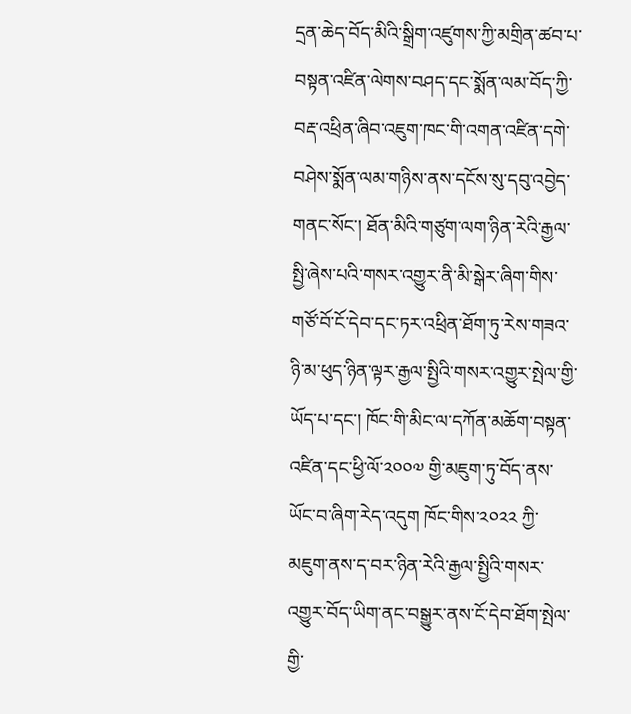དྲན་ཆེད་བོད་མིའི་སྒྲིག་འཛུགས་ཀྱི་མགྲིན་ཚབ་པ་བསྟན་འཛིན་ལེགས་བཤད་དང་སྨོན་ལམ་བོད་ཀྱི་བརྡ་འཕྲིན་ཞིབ་འཇུག་ཁང་གི་འགན་འཛིན་དགེ་བཤེས་སྨོན་ལམ་གཉིས་ནས་དངོས་སུ་དབུ་འབྱེད་གནང་སོང་། ཐོན་མིའི་གཙུག་ལག་ཉིན་རེའི་རྒྱལ་སྤྱི་ཞེས་པའི་གསར་འགྱུར་ནི་མི་སྒེར་ཞིག་གིས་གཙོ་བོ་ངོ་དེབ་དང་ཏར་འཕྲིན་ཐོག་ཏུ་རེས་གཟའ་ཉི་མ་ཕུད་ཉིན་ལྟར་རྒྱལ་སྤྱིའི་གསར་འགྱུར་སྤེལ་གྱི་ཡོད་པ་དང་། ཁོང་གི་མིང་ལ་དཀོན་མཆོག་བསྟན་འཛིན་དང་ཕྱི་ལོ་༢༠༠༧ གྱི་མཇུག་ཏུ་བོད་ནས་ཡོང་བ་ཞིག་རེད་འདུག ཁོང་གིས་༢༠༢༢ ཀྱི་མཇུག་ནས་ད་བར་ཉིན་རེའི་རྒྱལ་སྤྱིའི་གསར་འགྱུར་བོད་ཡིག་ནང་བསྒྱུར་ནས་ངོ་དེབ་ཐོག་སྤེལ་གྱི་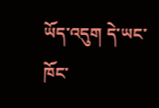ཡོད་འདུག དེ་ཡང་ཁོང་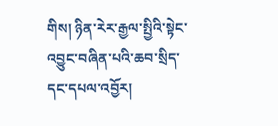གིས། ཉིན་རེར་རྒྱལ་སྤྱིའི་སྟེང་འབྱུང་བཞིན་པའི་ཆབ་སྲིད་དང་དཔལ་འབྱོར།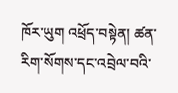ཁོར་ཡུག འཕྲོད་བསྟེན། ཚན་རིག་སོགས་དང་འབྲེལ་བའི་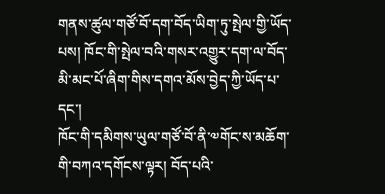གནས་ཚུལ་གཙོ་བོ་དག་བོད་ཡིག་ཏུ་སྤེལ་གྱི་ཡོད་པས། ཁོང་གི་སྤེལ་བའི་གསར་འགྱུར་དག་ལ་བོད་མི་མང་པོ་ཞིག་གིས་དགའ་མོས་བྱེད་ཀྱི་ཡོད་པ་དང་།
ཁོང་གི་དམིགས་ཡུལ་གཙོ་བོ་ནི་༧གོང་ས་མཆོག་གི་བཀའ་དགོངས་ལྟར། བོད་པའི་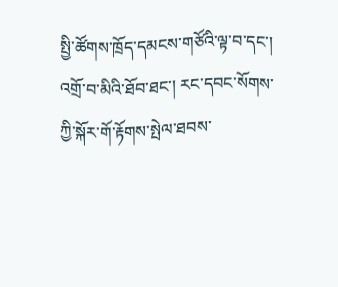སྤྱི་ཚོགས་ཁྲོད་དམངས་གཙོའི་ལྟ་བ་དང་། འགྲོ་བ་མིའི་ཐོབ་ཐང་། རང་དབང་སོགས་ཀྱི་སྐོར་གོ་རྟོགས་སྤེལ་ཐབས་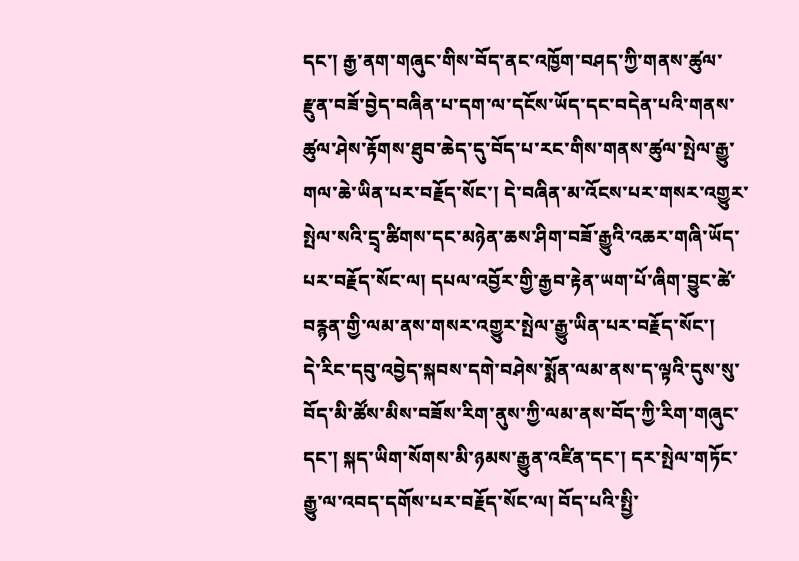དང་། རྒྱ་ནག་གཞུང་གིས་བོད་ནང་འཁྱོག་བཤད་ཀྱི་གནས་ཚུལ་རྫུན་བཟོ་བྱེད་བཞིན་པ་དག་ལ་དངོས་ཡོད་དང་བདེན་པའི་གནས་ཚུལ་ཤེས་རྟོགས་ཐུབ་ཆེད་དུ་བོད་པ་རང་གིས་གནས་ཚུལ་སྤེལ་རྒྱུ་གལ་ཆེ་ཡིན་པར་བརྗོད་སོང་། དེ་བཞིན་མ་འོངས་པར་གསར་འགྱུར་སྤེལ་སའི་དྲྭ་ཚིགས་དང་མཉེན་ཆས་ཤིག་བཟོ་རྒྱུའི་འཆར་གཞི་ཡོད་པར་བརྗོད་སོང་ལ། དཔལ་འབྱོར་གྱི་རྒྱབ་རྟེན་ཡག་པོ་ཞིག་བྱུང་ཚེ་བརྙན་གྱི་ལམ་ནས་གསར་འགྱུར་སྤེལ་རྒྱུ་ཡིན་པར་བརྗོད་སོང་།
དེ་རིང་དབུ་འབྱེད་སྐབས་དགེ་བཤེས་སྨོན་ལམ་ནས་ད་ལྟའི་དུས་སུ་བོད་མི་ཚོས་མིས་བཟོས་རིག་ནུས་ཀྱི་ལམ་ནས་བོད་ཀྱི་རིག་གཞུང་དང་། སྐད་ཡིག་སོགས་མི་ཉམས་རྒྱུན་འཛིན་དང་། དར་སྤེལ་གཏོང་རྒྱུ་ལ་འབད་དགོས་པར་བརྗོད་སོང་ལ། བོད་པའི་སྤྱི་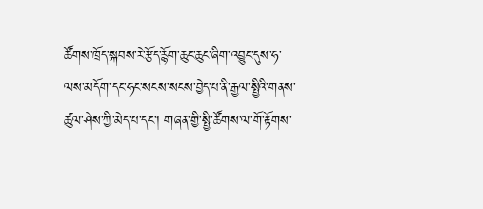ཚོགས་ཁྲོད་སྐབས་རེ་རྩོད་རྙོག་ཆུང་ཆུང་ཞིག་འབྱུང་དུས་ཧ་ལས་མདོག་དང་ཧང་སངས་སངས་བྱེད་པ་ནི་རྒྱལ་སྤྱིའི་གནས་ཚུལ་ཤེས་ཀྱི་མེད་པ་དང་། གཞན་གྱི་སྤྱི་ཚོགས་ལ་གོ་རྟོགས་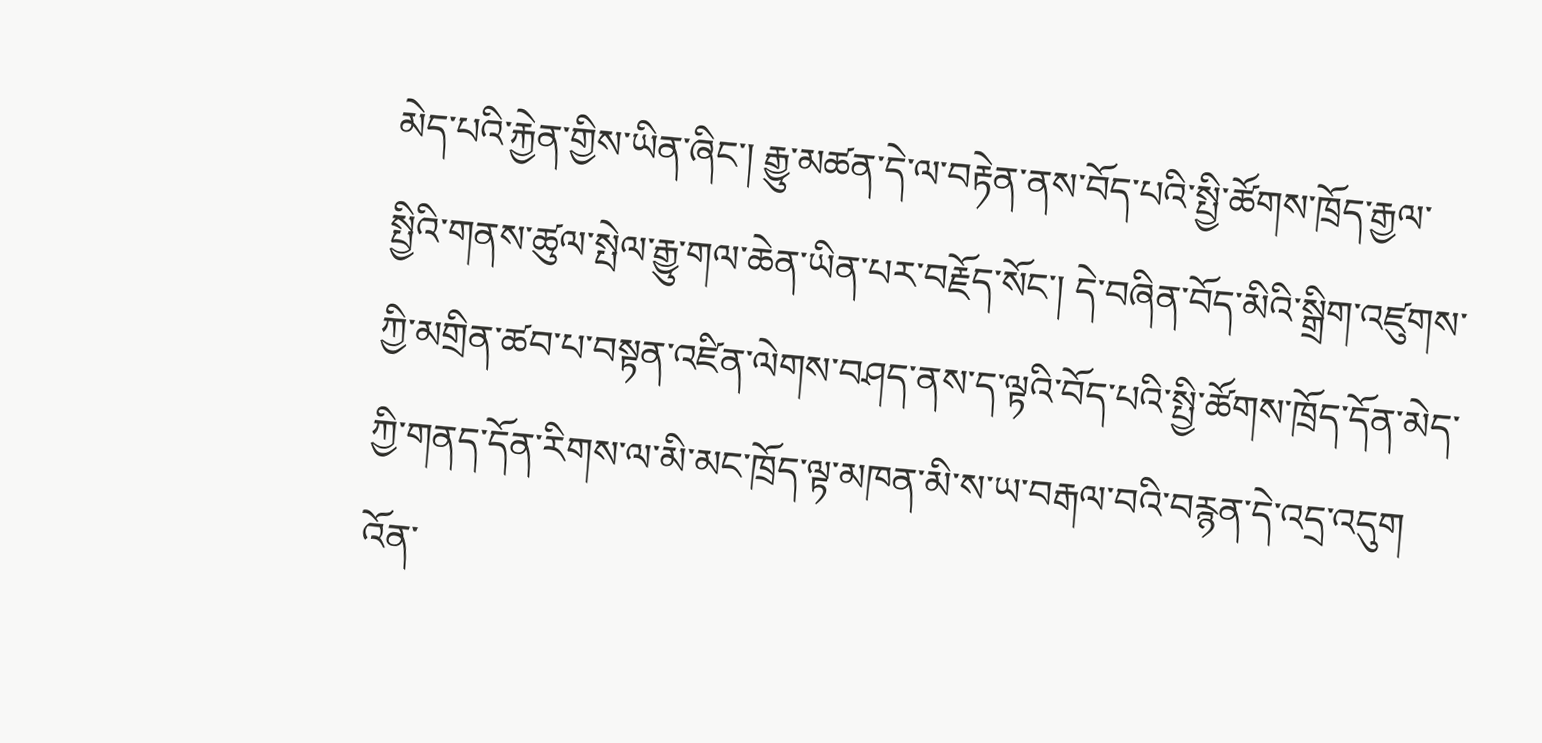མེད་པའི་རྐྱེན་གྱིས་ཡིན་ཞིང་། རྒྱུ་མཚན་དེ་ལ་བརྟེན་ནས་བོད་པའི་སྤྱི་ཚོགས་ཁྲོད་རྒྱལ་སྤྱིའི་གནས་ཚུལ་སྤེལ་རྒྱུ་གལ་ཆེན་ཡིན་པར་བརྗོད་སོང་། དེ་བཞིན་བོད་མིའི་སྒྲིག་འཛུགས་ཀྱི་མགྲིན་ཚབ་པ་བསྟན་འཛིན་ལེགས་བཤད་ནས་ད་ལྟའི་བོད་པའི་སྤྱི་ཚོགས་ཁྲོད་དོན་མེད་ཀྱི་གནད་དོན་རིགས་ལ་མི་མང་ཁྲོད་ལྟ་མཁན་མི་ས་ཡ་བརྒལ་བའི་བརྙན་དེ་འདྲ་འདུག འོན་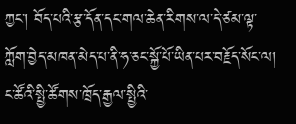ཀྱང་། བོད་པའི་རྩ་དོན་དང་གལ་ཆེན་རིགས་ལ་དེ་ཙམ་ལྟ་ཀློག་བྱེད་མཁན་མེད་པ་ནི་ཧ་ཅང་སྐྱོ་པོ་ཡིན་པར་བརྗོད་སོང་ལ།  ང་ཚོའི་སྤྱི་ཚོགས་ཁྲོད་རྒྱལ་སྤྱིའི་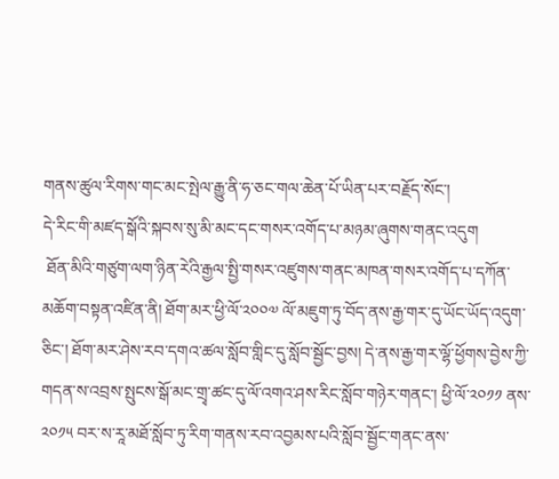གནས་ཚུལ་རིགས་གང་མང་སྤེལ་རྒྱུ་ནི་ཧ་ཅང་གལ་ཆེན་པོ་ཡིན་པར་བརྗོད་སོང་།
དེ་རིང་གི་མཛད་སྒོའི་སྐབས་སུ་མི་མང་དང་གསར་འགོད་པ་མཉམ་ཞུགས་གནང་འདུག
 ཐོན་མིའི་གཙུག་ལག་ཉིན་རེའི་རྒྱལ་སྤྱི་གསར་འཛུགས་གནང་མཁན་གསར་འགོད་པ་དཀོན་མཆོག་བསྟན་འཛིན་ནི། ཐོག་མར་ཕྱི་ལོ་༢༠༠༧ ལོ་མཇུག་ཏུ་བོད་ནས་རྒྱ་གར་དུ་ཡོང་ཡོད་འདུག་ཅིང་། ཐོག་མར་ཤེས་རབ་དགའ་ཚལ་སློབ་གླིང་དུ་སློབ་སྦྱོང་བྱས། དེ་ནས་རྒྱ་གར་ལྷོ་ཕྱོགས་བྱེས་ཀྱི་གདན་ས་འབྲས་སྤུངས་སྒོ་མང་གྲྭ་ཚང་དུ་ལོ་འགའ་ཤས་རིང་སློབ་གཉེར་གནང་། ཕྱི་ལོ་༢༠༡༡ ནས་༢༠༡༥ བར་ས་རཱ་མཐོ་སློབ་ཏུ་རིག་གནས་རབ་འབྱམས་པའི་སློབ་སྦྱོང་གནང་ནས་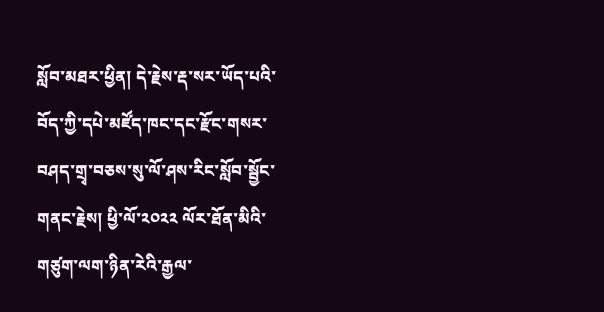སློབ་མཐར་ཕྱིན། དེ་རྗེས་རྡ་སར་ཡོད་པའི་བོད་ཀྱི་དཔེ་མཛོད་ཁང་དང་རྫོང་གསར་བཤད་གྲྭ་བཅས་སུ་ལོ་ཤས་རིང་སློབ་སྦྱོང་གནང་རྗེས། ཕྱི་ལོ་༢༠༢༢ ལོར་ཐོན་མིའི་གཙུག་ལག་ཉིན་རེའི་རྒྱལ་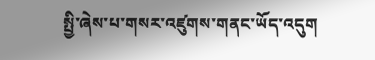སྤྱི་ཞེས་པ་གསར་འཛུགས་གནང་ཡོད་འདུག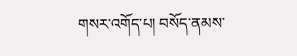གསར་འགོད་པ། བསོད་ནམས་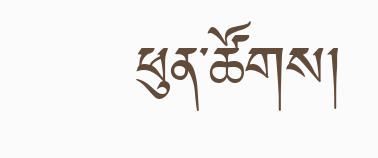ཕུན་ཚོགས།